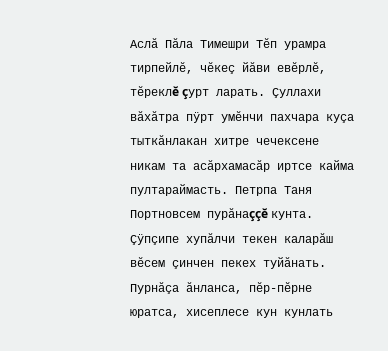Аслă Пăла Тимешри Тĕп урамра тирпейлĕ, чĕкеç йăви евĕрлĕ, тĕреклĕ çурт ларать. Çуллахи вăхăтра пÿрт умĕнчи пахчара куçа тыткăнлакан хитре чечексене никам та асăрхамасăр иртсе кайма пултараймасть. Петрпа Таня Портновсем пурăнаççĕ кунта. Çÿпçипе хупăлчи текен каларăш вĕсем çинчен пекех туйăнать. Пурнăçа ăнланса, пĕр-пĕрне юратса, хисеплесе кун кунлать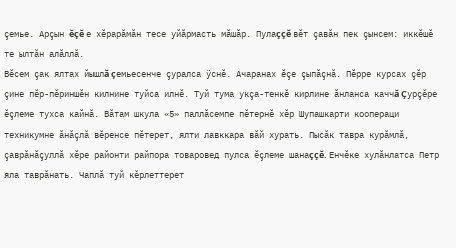çемье. Арçын ĕçĕ е хĕрарăмăн тесе уйăрмасть мăшăр. Пулаççĕ вĕт çавăн пек çынсем: иккĕшĕ те ылтăн алăллă.
Вĕсем çак ялтах йышлă çемьесенче çуралса ÿснĕ. Ачаранах ĕçе çыпăçнă. Пĕрре курсах çĕр çине пĕр-пĕриншĕн килнине туйса илнĕ. Туй тума укçа-тенкĕ кирлине ăнланса каччă Çурçĕре ĕçлеме тухса кайнă. Вăтам шкула «5» паллăсемпе пĕтернĕ хĕр Шупашкарти коопераци техникумне ăнăçлă вĕренсе пĕтерет, ялти лавккара вăй хурать. Пысăк тавра курăмлă, çаврăнăçуллă хĕре районти райпора товаровед пулса ĕçлеме шанаççĕ. Енчĕке хулăнлатса Петр яла таврăнать. Чаплă туй кĕрлеттерет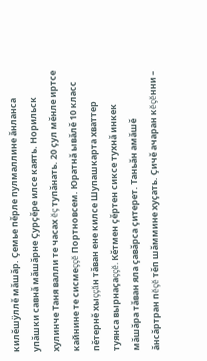килĕшÿллĕ мăшăр. Çемье пĕрле пулмаллине ăнланса упăшки савнă мăшăрне Çурçĕре илсе каять. Норильск хулинче Таня валли те часах ĕç тупăнать. 20 çул мĕнле иртсе кайнине те сисмеççĕ Портновсем. Юратнă ывăлĕ 10 класс пĕтернĕ хыççăн тăван ене килсе Шупашкарта хваттер туянса вырнаçаççĕ. Кĕтмен çĕртен сиксе тухнă инкек мăшăра тăван яла çавăрса çитерет. Таньăн амăшĕ ăнсăртран пĕçĕ тĕп шăммине хуçать. Çичĕ ачаран кĕçĕнни –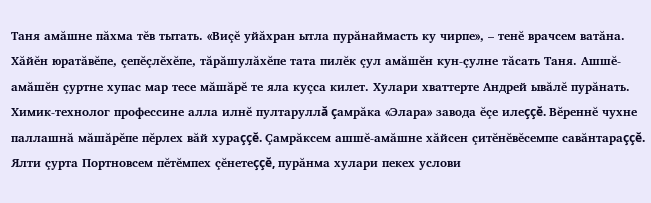Таня амăшне пăхма тĕв тытать. «Виçĕ уйăхран ытла пурăнаймасть ку чирпе», – тенĕ врачсем ватăна. Хăйĕн юратăвĕпе, çепĕçлĕхĕпе, тăрăшулăхĕпе тата пилĕк çул амăшĕн кун-çулне тăсать Таня. Ашшĕ-амăшĕн çуртне хупас мар тесе мăшăрĕ те яла куçса килет. Хулари хваттерте Андрей ывăлĕ пурăнать. Химик-технолог профессине алла илнĕ пултаруллă çамрăка «Элара» завода ĕçе илеççĕ. Вĕреннĕ чухне паллашнă мăшăрĕпе пĕрлех вăй хураççĕ. Çамрăксем ашшĕ-амăшне хăйсен çитĕнĕвĕсемпе савăнтараççĕ.
Ялти çурта Портновсем пĕтĕмпех çĕнетеççĕ, пурăнма хулари пекех услови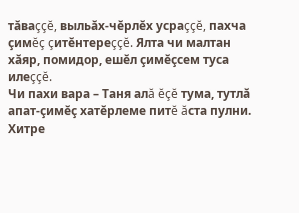тăваççĕ, выльăх-чĕрлĕх усраççĕ, пахча çимĕç çитĕнтереççĕ. Ялта чи малтан хăяр, помидор, ешĕл çимĕçсем туса илеççĕ.
Чи пахи вара – Таня алă ĕçĕ тума, тутлă апат-çимĕç хатĕрлеме питĕ ăста пулни. Хитре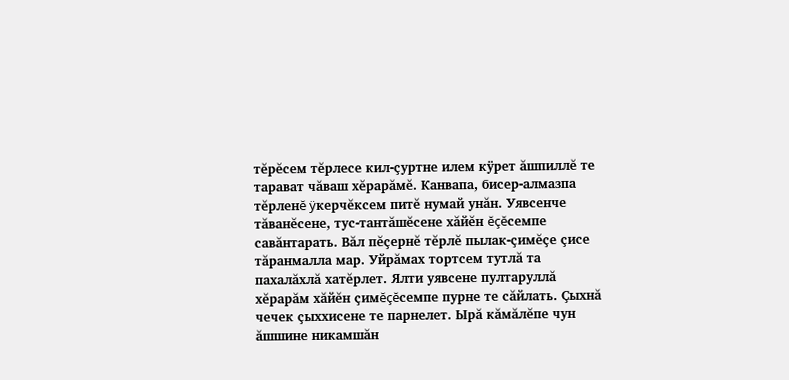тĕрĕсем тĕрлесе кил-çуртне илем кÿрет ăшпиллĕ те тарават чăваш хĕрарăмĕ. Канвапа, бисер-алмазпа тĕрленĕ ÿкерчĕксем питĕ нумай унăн. Уявсенче тăванĕсене, тус-тантăшĕсене хăйĕн ĕçĕсемпе савăнтарать. Вăл пĕçернĕ тĕрлĕ пылак-çимĕçе çисе тăранмалла мар. Уйрăмах тортсем тутлă та пахалăхлă хатĕрлет. Ялти уявсене пултаруллă хĕрарăм хăйĕн çимĕçĕсемпе пурне те сăйлать. Çыхнă чечек çыххисене те парнелет. Ырă кăмăлĕпе чун ăшшине никамшăн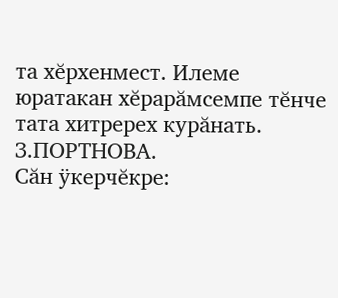та хĕрхенмест. Илеме юратакан хĕрарăмсемпе тĕнче тата хитререх курăнать.
З.ПОРТНОВА.
Сăн ÿкерчĕкре: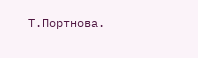Т.Портнова.